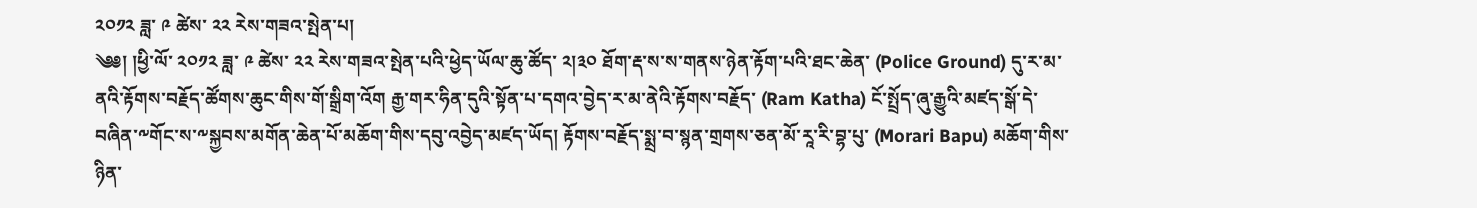༢༠༡༢ ཟླ་ ༩ ཚེས་ ༢༢ རེས་གཟའ་སྤེན་པ།
༄༅། །ཕྱི་ལོ་ ༢༠༡༢ ཟླ་ ༩ ཚེས་ ༢༢ རེས་གཟའ་སྤེན་པའི་ཕྱེད་ཡོལ་ཆུ་ཚོད་ ༢།༣༠ ཐོག་རྡ་ས་ས་གནས་ཉེན་རྟོག་པའི་ཐང་ཆེན་ (Police Ground) དུ་ར་མ་ནའི་རྟོགས་བརྗོད་ཚོགས་ཆུང་གིས་གོ་སྒྲིག་འོག རྒྱ་གར་ཧིན་དུའི་སྟོན་པ་དགའ་བྱེད་ར་མ་ནེའི་རྟོགས་བརྗོད་ (Ram Katha) ངོ་སྤྲོད་ཞུ་རྒྱུའི་མཛད་སྒོ་དེ་བཞིན་༸གོང་ས་༸སྐྱབས་མགོན་ཆེན་པོ་མཆོག་གིས་དབུ་འབྱེད་མཛད་ཡོད། རྟོགས་བརྗོད་སྨྲ་བ་སྙན་གྲགས་ཅན་མོ་རཱ་རི་བྷ་པུ་ (Morari Bapu) མཆོག་གིས་ཉིན་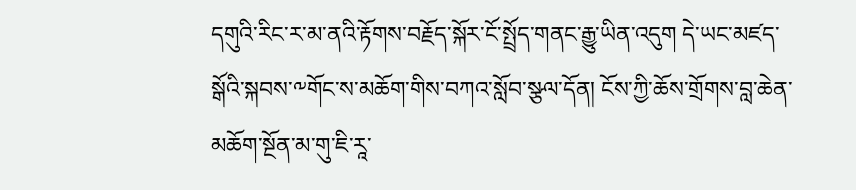དགུའི་རིང་ར་མ་ནའི་རྟོགས་བརྗོད་སྐོར་ངོ་སྤྲོད་གནང་རྒྱུ་ཡིན་འདུག དེ་ཡང་མཛད་སྒོའི་སྐབས་༸གོང་ས་མཆོག་གིས་བཀའ་སློབ་སྩལ་དོན། ངོས་ཀྱི་ཆོས་གྲོགས་བླ་ཆེན་མཆོག་སྔོན་མ་གུ་ཇི་རཱ་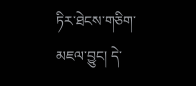ཏིར་ཐེངས་གཅིག་མཇལ་བྱུང། དེ་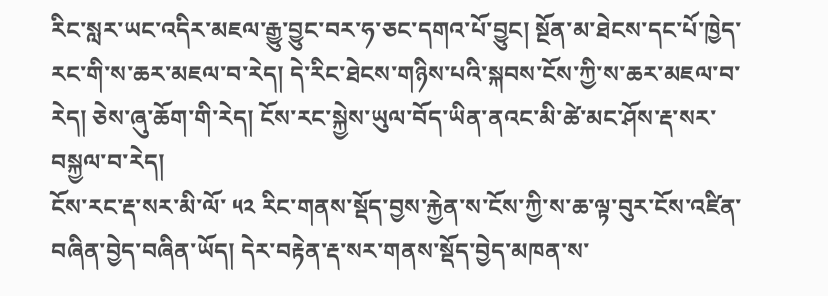རིང་སླར་ཡང་འདིར་མཇལ་རྒྱུ་བྱུང་བར་ཧ་ཅང་དགའ་པོ་བྱུང། སྔོན་མ་ཐེངས་དང་པོ་ཁྱེད་རང་གི་ས་ཆར་མཇལ་བ་རེད། དེ་རིང་ཐེངས་གཉིས་པའི་སྐབས་ངོས་ཀྱི་ས་ཆར་མཇལ་བ་རེད། ཅེས་ཞུ་ཆོག་གི་རེད། ངོས་རང་སྐྱེས་ཡུལ་བོད་ཡིན་ནའང་མི་ཚེ་མང་ཤོས་རྡ་སར་བསྐྱལ་བ་རེད།
ངོས་རང་རྡ་སར་མི་ལོ་ ༥༢ རིང་གནས་སྡོད་བྱས་རྐྱེན་ས་ངོས་ཀྱི་ས་ཆ་ལྟ་བུར་ངོས་འཛིན་བཞིན་བྱེད་བཞིན་ཡོད། དེར་བརྟེན་རྡ་སར་གནས་སྡོད་བྱེད་མཁན་ས་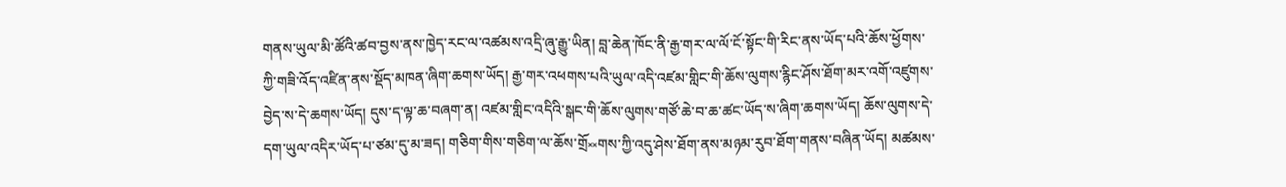གནས་ཡུལ་མི་ཚོའི་ཚབ་བྱས་ནས་ཁྱེད་རང་ལ་འཚམས་འདྲི་ཞུ་རྒྱུ་ཡིན། བླ་ཆེན་ཁོང་ནི་རྒྱ་གར་ལ་ལོ་ངོ་སྟོང་གི་རིང་ནས་ཡོད་པའི་ཆོས་ཕྱོགས་ཀྱི་གཟི་འོད་འཛིན་ནས་སྡོད་མཁན་ཞིག་ཆགས་ཡོད། རྒྱ་གར་འཕགས་པའི་ཡུལ་འདི་འཛམ་གླིང་གི་ཆོས་ལུགས་རྙིང་ཤོས་ཐོག་མར་འགོ་འཛུགས་བྱེད་ས་དེ་ཆགས་ཡོད། དུས་ད་ལྟ་ཆ་བཞག་ན། འཛམ་གླིང་འདིའི་སྒང་གི་ཆོས་ལུགས་གཙོ་ཆེ་བ་ཆ་ཚང་ཡོད་ས་ཞིག་ཆགས་ཡོད། ཆོས་ལུགས་དེ་དག་ཡུལ་འདིར་ཡོད་པ་ཙམ་དུ་མ་ཟད། གཅིག་གིས་གཅིག་ལ་ཆོས་གྲོ༞གས་ཀྱི་འདུ་ཤེས་ཐོག་ནས་མཉམ་རུབ་ཐོག་གནས་བཞིན་ཡོད། མཚམས་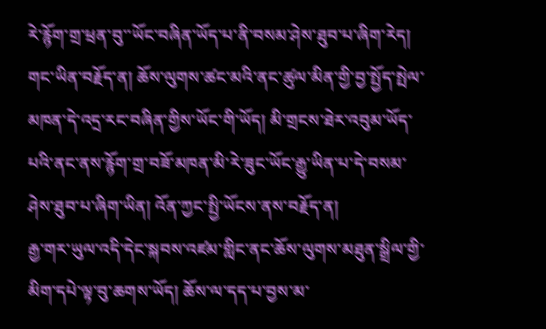རེ་རྙོག་གྲ་ཕྲན་བུ་་ཡོང་བཞིན་ཡོད་པ་ནི་བསམ་ཤེས་ཐུབ་པ་ཞིག་རེད། གང་ཡིན་བརྗོད་ན། ཆོས་ལུགས་ཚང་མའི་ནང་ཚུལ་མིན་གྱི་བྱ་སྤྱོད་སྤེལ་མཁན་དེ་འདྲ་རང་བཞིན་གྱིས་ཡོང་གི་ཡོད། མི་གྲངས་ཐེར་འབུམ་ཡོད་པའི་ནང་ནས་རྙོག་གྲ་བཟོ་མཁན་མི་རེ་ཟུང་ཡོང་རྒྱུ་ཡིན་པ་དེ་བསམ་ཤེས་ཐུབ་པ་ཞིག་ཡིན། འོན་ཀྱང་སྤྱི་ཡོངས་ནས་བརྗོད་ན།
རྒྱ་གར་ཡུལ་འདི་དེང་སྐབས་འཛམ་གླིང་ནང་ཆོས་ལུགས་མཐུན་སྒྲིལ་གྱི་མིག་དཔེ་ལྟ་བུ་ཆགས་ཡོད། ཆོས་ལ་དད་པ་བྱས་མ་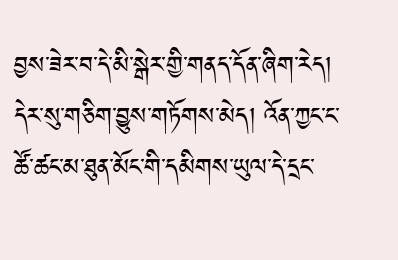བྱས་ཟེར་བ་དེ་མི་སྒེར་གྱི་གནད་དོན་ཞིག་རེད། དེར་སུ་གཅིག་བྱུས་གཏོགས་མེད། འོན་ཀྱང་ང་ཚོ་ཚང་མ་ཐུན་མོང་གི་དམིགས་ཡུལ་དེ་དྲང་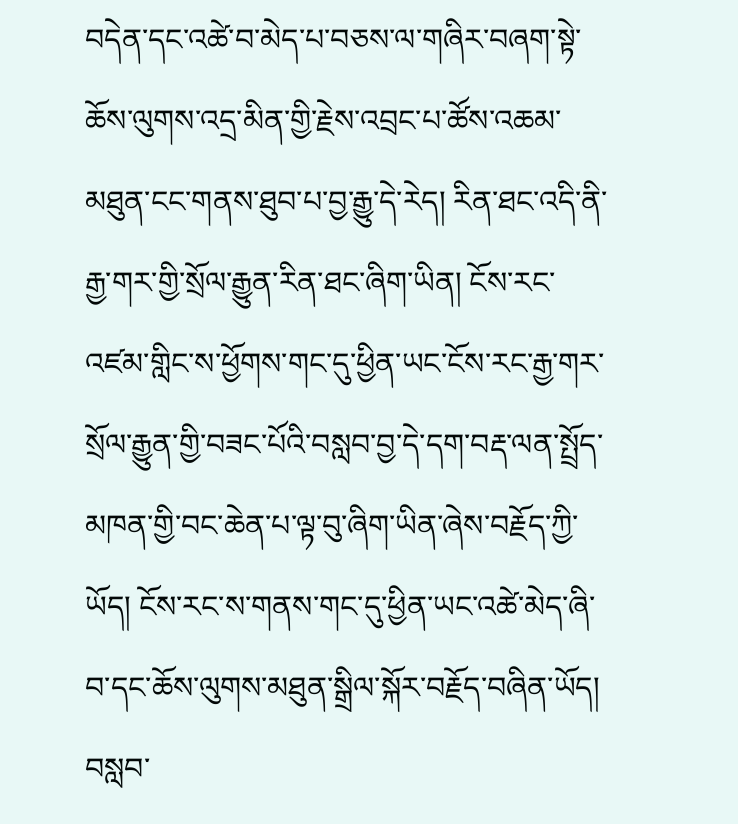བདེན་དང་འཚེ་བ་མེད་པ་བཅས་ལ་གཞིར་བཞག་སྟེ་ཆོས་ལུགས་འདྲ་མིན་གྱི་རྗེས་འབྲང་པ་ཚོས་འཆམ་མཐུན་ངང་གནས་ཐུབ་པ་བྱ་རྒྱུ་དེ་རེད། རིན་ཐང་འདི་ནི་རྒྱ་གར་གྱི་སྲོལ་རྒྱུན་རིན་ཐང་ཞིག་ཡིན། ངོས་རང་འཛམ་གླིང་ས་ཕྱོགས་གང་དུ་ཕྱིན་ཡང་ངོས་རང་རྒྱ་གར་སྲོལ་རྒྱུན་གྱི་བཟང་པོའི་བསླབ་བྱ་དེ་དག་བརྡ་ལན་སྤྲོད་མཁན་གྱི་བང་ཆེན་པ་ལྟ་བུ་ཞིག་ཡིན་ཞེས་བརྗོད་ཀྱི་ཡོད། ངོས་རང་ས་གནས་གང་དུ་ཕྱིན་ཡང་འཚེ་མེད་ཞི་བ་དང་ཆོས་ལུགས་མཐུན་སྒྲིལ་སྐོར་བརྗོད་བཞིན་ཡོད། བསླབ་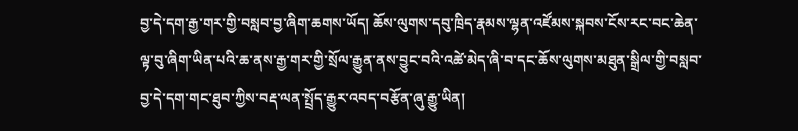བྱ་དེ་དག་རྒྱ་གར་གྱི་བསླབ་བྱ་ཞིག་ཆགས་ཡོད། ཆོས་ལུགས་དབུ་ཁྲིད་རྣམས་ལྷན་འཛོམས་སྐབས་ངོས་རང་བང་ཆེན་ལྟ་བུ་ཞིག་ཡིན་པའི་ཆ་ནས་རྒྱ་གར་གྱི་སྲོལ་རྒྱུན་ནས་བྱུང་བའི་འཚེ་མེད་ཞི་བ་དང་ཆོས་ལུགས་མཐུན་སྒྲིལ་གྱི་བསླབ་བྱ་དེ་དག་གང་ཐུབ་ཀྱིས་བརྡ་ལན་སྤྲོད་རྒྱུར་འབད་བརྩོན་ཞུ་རྒྱུ་ཡིན།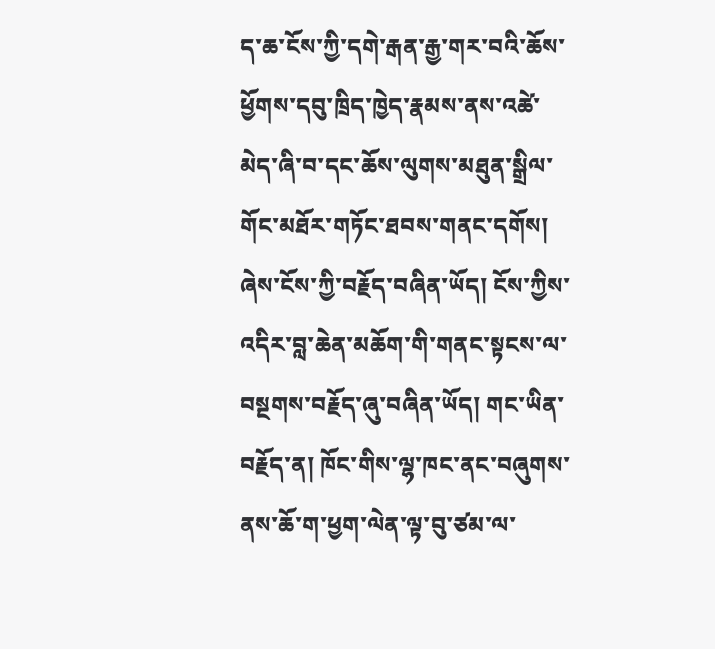ད་ཆ་ངོས་ཀྱི་དགེ་རྒན་རྒྱ་གར་བའི་ཆོས་ཕྱོགས་དབུ་ཁྲིད་ཁྱེད་རྣམས་ནས་འཚེ་མེད་ཞི་བ་དང་ཆོས་ལུགས་མཐུན་སྒྲིལ་གོང་མཐོར་གཏོང་ཐབས་གནང་དགོས། ཞེས་ངོས་ཀྱི་བརྗོད་བཞིན་ཡོད། ངོས་ཀྱིས་འདིར་བླ་ཆེན་མཆོག་གི་གནང་སྟངས་ལ་བསྔགས་བརྗོད་ཞུ་བཞིན་ཡོད། གང་ཡིན་བརྗོད་ན། ཁོང་གིས་ལྷ་ཁང་ནང་བཞུགས་ནས་ཆོ་ག་ཕྱག་ལེན་ལྟ་བུ་ཙམ་ལ་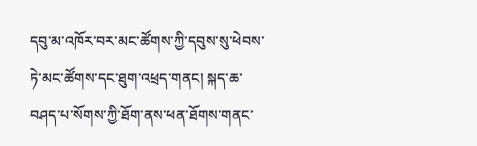དབུ་མ་འཁོར་བར་མང་ཚོགས་ཀྱི་དབུས་སུ་ཕེབས་ཏེ་མང་ཚོགས་དང་ཐུག་འཕྲད་གནང། སྐད་ཆ་བཤད་པ་སོགས་ཀྱི་ཐོག་ནས་ཕན་ཐོགས་གནང་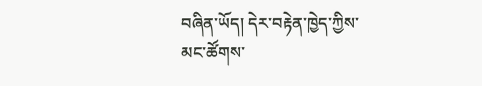བཞིན་ཡོད། དེར་བརྟེན་ཁྱེད་ཀྱིས་མང་ཚོགས་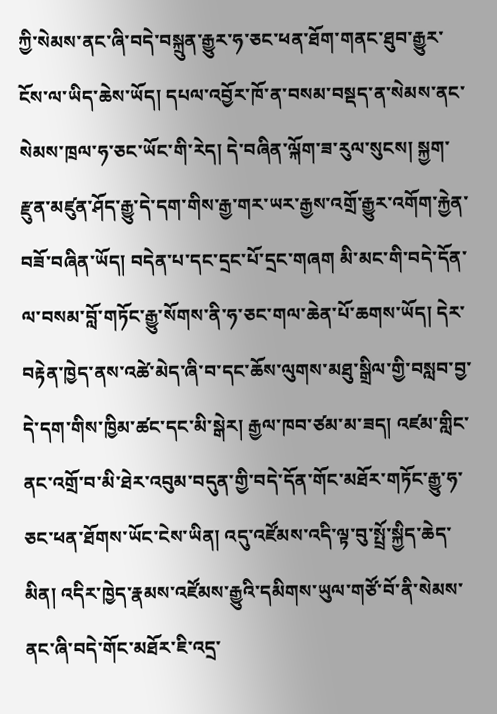ཀྱི་སེམས་ནང་ཞི་བདེ་བསྐྲུན་རྒྱུར་ཧ་ཅང་ཕན་ཐོག་གནང་ཐུབ་རྒྱུར་ངོས་ལ་ཡིད་ཆེས་ཡོད། དཔལ་འབྱོར་ཁོ་ན་བསམ་བསྡད་ན་སེམས་ནང་སེམས་ཁྲལ་ཧ་ཅང་ཡོང་གི་རེད། དེ་བཞིན་ལྐོག་ཟ་རུལ་སུངས། སྐྱག་རྫུན་མཛུན་ཤོད་རྒྱུ་དེ་དག་གིས་རྒྱ་གར་ཡར་རྒྱས་འགྲོ་རྒྱུར་འགོག་རྐྱེན་བཟོ་བཞིན་ཡོད། བདེན་པ་དང་དྲང་པོ་དྲང་གཞག མི་མང་གི་བདེ་དོན་ལ་བསམ་བློ་གཏོང་རྒྱུ་སོགས་ནི་ཧ་ཅང་གལ་ཆེན་པོ་ཆགས་ཡོད། དེར་བརྟེན་ཁྱེད་ནས་འཚེ་མེད་ཞི་བ་དང་ཆོས་ལུགས་མཐུ་སྒྲིལ་གྱི་བསླབ་བྱ་དེ་དག་གིས་ཁྱིམ་ཚང་དང་མི་སྒེར། རྒྱལ་ཁབ་ཙམ་མ་ཟད། འཛམ་གླིང་ནང་འགྲོ་བ་མི་ཐེར་འབུམ་བདུན་གྱི་བདེ་དོན་གོང་མཐོར་གཏོང་རྒྱུ་ཧ་ཅང་ཕན་ཐོགས་ཡོང་ངེས་ཡིན། འདུ་འཛོམས་འདི་ལྟ་བུ་སྤྲོ་སྐྱིད་ཆེད་མིན། འདིར་ཁྱེད་རྣམས་འཛོམས་རྒྱུའི་དམིགས་ཡུལ་གཙོ་བོ་ནི་སེམས་ནང་ཞི་བདེ་གོང་མཐོར་ཇི་འདྲ་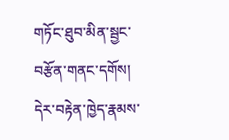གཏོང་ཐུབ་མིན་སྦྱང་བརྩོན་གནང་དགོས། དེར་བརྟེན་ཁྱེད་རྣམས་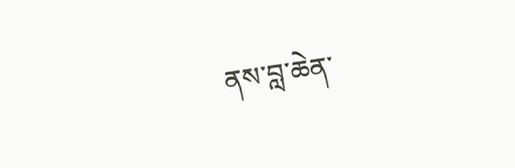ནས་བླ་ཆེན་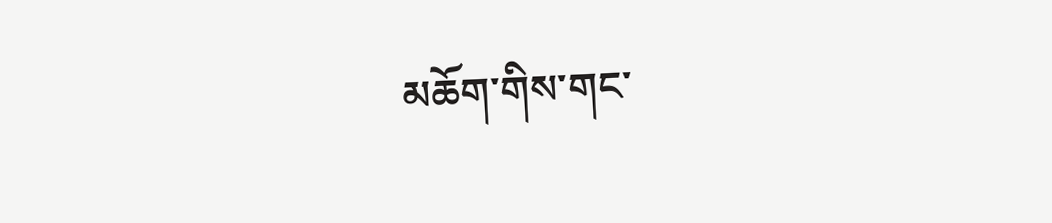མཆོག་གིས་གང་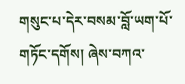གསུང་པ་དེར་བསམ་བློ་ཡག་པོ་གཏོང་དགོས། ཞེས་བཀའ་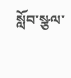སློབ་སྩལ་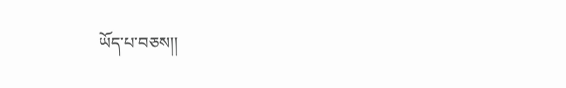ཡོད་པ་བཅས།།